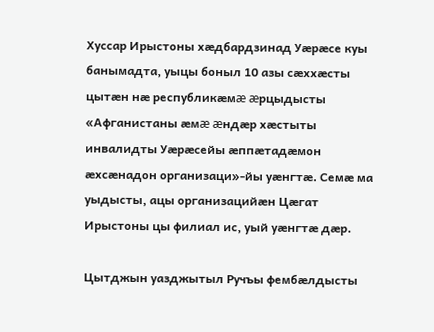Хуссар Ирыстоны хæдбардзинад Уæрæсе куы банымадта, уыцы боныл 10 азы сæххæсты цытæн нæ республикæмæ æрцыдысты «Афганистаны æмæ æндæр хæстыты инвалидты Уæрæсейы æппæтадæмон æхсæнадон организаци»-йы уæнгтæ. Семæ ма уыдысты, ацы организацийæн Цæгат Ирыстоны цы филиал ис, уый уæнгтæ дæр.

Цытджын уазджытыл Ручъы фембæлдысты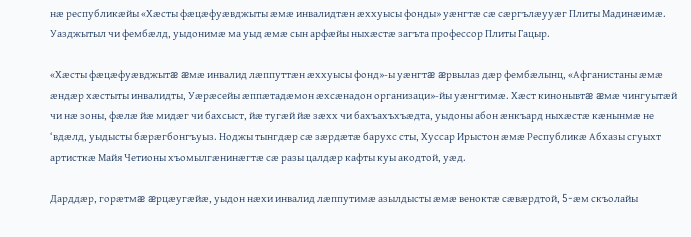нæ республикæйы «Хæсты фæцæфуæвджыты æмæ инвалидтæн æххуысы фонды» уæнгтæ сæ сæргълæууæг Плиты Мадинæимæ. Уазджытыл чи фембæлд, уыдонимæ ма уыд æмæ сын арфæйы ныхæстæ загъта профессор Плиты Гацыр.

«Хæсты фæцæфуæвджытæ æмæ инвалид лæппуттæн æххуысы фонд»-ы уæнгтæ æрвылаз дæр фембæлынц, «Афганистаны æмæ æндæр хæстыты инвалидты, Уæрæсейы æппæтадæмон æхсæнадон организаци»-йы уæнгтимæ. Хæст кинонывтæ æмæ чингуытæй чи нæ зоны, фæлæ йæ мидæг чи бахсыст, йæ тугæй йæ зæхх чи бахъахъхъæдта, уыдоны абон æнкъард ныхæстæ кæнынмæ не ‘вдæлд, уыдысты бæрæгбонгъуыз. Ноджы тынгдæр сæ зæрдæтæ барухс сты, Хуссар Ирыстон æмæ Республикæ Абхазы сгуыхт артисткæ Майя Четионы хъомылгæнинæгтæ сæ разы цалдæр кафты куы акодтой, уæд.

Дарддæр, горæтмæ æрцæугæйæ, уыдон нæхи инвалид лæппутимæ азылдысты æмæ веноктæ сæвæрдтой, 5-æм скъолайы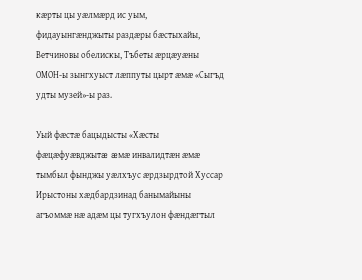кæрты цы уæлмæрд ис уым, фидауынгæнджыты раздæры бæстыхайы, Ветчиновы обелискы, Тъбеты æрцæуæны ОМОН-ы зынгхуыст лæппуты цырт æмæ «Сыгъд удты музей»-ы раз.

Уый фæстæ бацыдысты «Хæсты фæцæфуæвджытæ æмæ инвалидтæн æмæ тымбыл фынджы уæлхъус æрдзырдтой Хуссар Ирыстоны хæдбардзинад банымайыны агъоммæ нæ адæм цы тугхъулон фæндæгтыл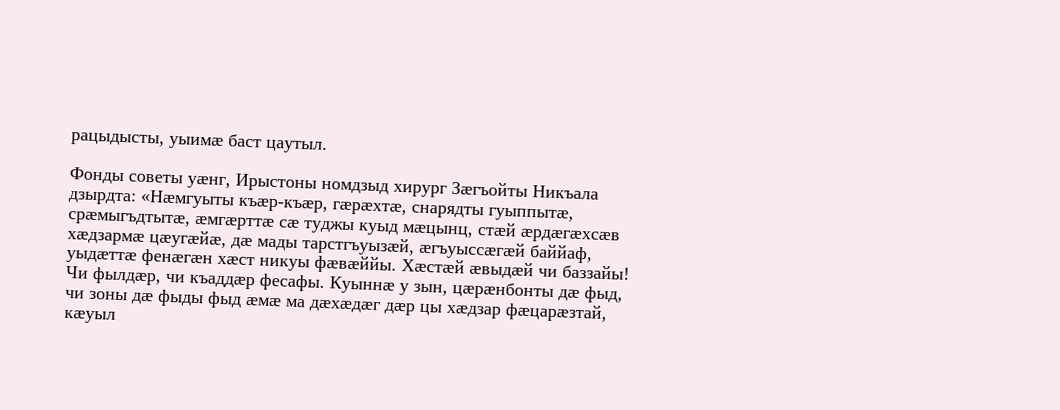рацыдысты, уыимæ баст цаутыл.

Фонды советы уæнг, Ирыстоны номдзыд хирург Зæгъойты Никъала дзырдта: «Нæмгуыты къæр-къæр, гæрæхтæ, снарядты гуыппытæ, срæмыгъдтытæ, æмгæрттæ сæ туджы куыд мæцынц, стæй æрдæгæхсæв хæдзармæ цæугæйæ, дæ мады тарстгъуызæй, æгъуыссæгæй баййаф, уыдæттæ фенæгæн хæст никуы фæвæййы. Хæстæй æвыдæй чи баззайы! Чи фылдæр, чи къаддæр фесафы. Куыннæ у зын, цæрæнбонты дæ фыд, чи зоны дæ фыды фыд æмæ ма дæхæдæг дæр цы хæдзар фæцарæзтай, кæуыл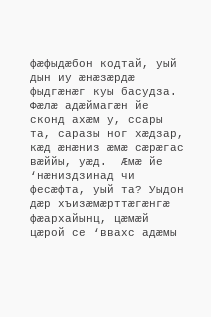фæфыдæбон кодтай, уый дын иу æнæзæрдæ фыдгæнæг куы басудза. Фæлæ адæймагæн йе сконд ахæм у, ссары та, саразы ног хæдзар, кæд æнæниз æмæ сæрæгас вæййы, уæд.  Æмæ йе ‘нæниздзинад чи фесæфта, уый та? Уыдон дæр хъизæмæрттæгæнгæ фæархайынц, цæмæй цæрой се ‘ввахс адæмы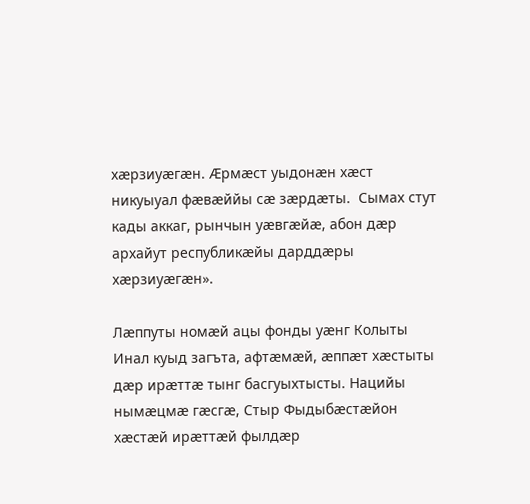хæрзиуæгæн. Æрмæст уыдонæн хæст никуыуал фæвæййы сæ зæрдæты.  Сымах стут кады аккаг, рынчын уæвгæйæ, абон дæр архайут республикæйы дарддæры хæрзиуæгæн».

Лæппуты номæй ацы фонды уæнг Колыты Инал куыд загъта, афтæмæй, æппæт хæстыты дæр ирæттæ тынг басгуыхтысты. Нацийы нымæцмæ гæсгæ, Стыр Фыдыбæстæйон хæстæй ирæттæй фылдæр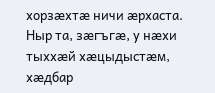хорзæхтæ ничи æрхаста. Ныр та, зæгъгæ, у нæхи тыххæй хæцыдыстæм, хæдбар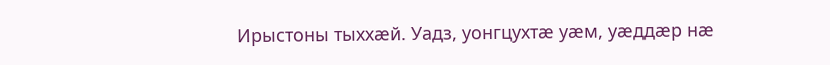Ирыстоны тыххæй. Уадз, уонгцухтæ уæм, уæддæр нæ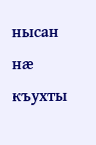нысан нæ къухты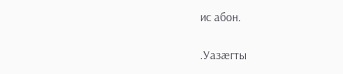ис абон.

.Уазæгты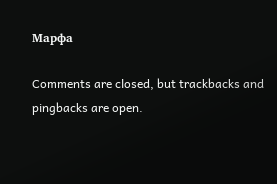Марфа

Comments are closed, but trackbacks and pingbacks are open.